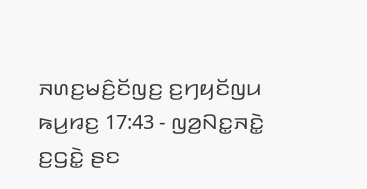ꤏꤛꤢ꤬ꤗꤢꤨ꤬ꤢꤩꤜꤢ꤬ ꤢ꤬ꤚꤟꤢꤩꤜꤣ ꤒꤣ꤬ꤙꤢ꤬ 17:43 - ꤜꤤ꤬ꤡꤢ꤭ꤏꤢꤧ꤭ ꤢ꤬ꤞꤢꤧ꤭ ꤔꤢ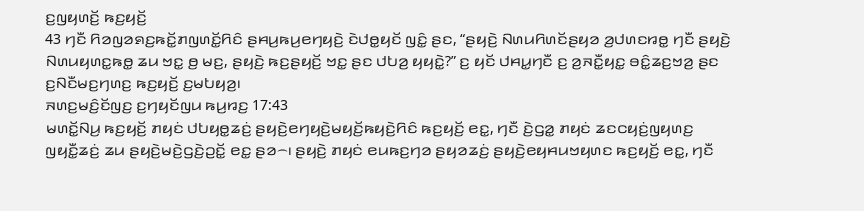ꤢ꤬ꤜꤟꤛꤢꤩ꤬ ꤒꤢ꤬ꤟꤢꤩ꤬
43 ꤚꤢꤪ ꤖꤤꤜꤤꤎꤢ꤬ꤒꤢꤩ꤭ꤊꤜꤛꤢꤩ꤭ꤖꤢꤨ ꤔꤌꤣ꤬ꤒꤣ꤬ꤕꤚꤟꤢꤧ꤬ ꤢꤧꤓꤥ꤭ꤟꤢꤩ ꤜꤢꤨ꤭ ꤔꤢ, “ꤔꤟꤢꤧ꤬ ꤡꤛꤣꤖꤛꤢꤩꤔꤟꤤ ꤤ꤬ꤓꤛꤢꤙꤥ꤭ ꤚꤢꤪ ꤔꤟꤢꤧ꤬ ꤡꤛꤣꤟꤛꤢ꤭ꤒꤥ꤭ ꤘꤣ ꤠꤢ꤭ ꤥ꤬ ꤗꤢ꤬, ꤔꤟꤢꤧ꤬ ꤒꤢ꤬ꤔꤟꤢꤩ꤬ ꤠꤢ꤭ ꤔꤢ ꤓꤝꤤ꤬ ꤟꤟꤢꤧ꤭?” ꤢ꤬ ꤟꤢꤩ ꤓꤌꤣ꤭ꤚꤢꤪ ꤢ꤬ ꤤ꤬ꤏꤢꤪ꤭ꤟꤢ꤭ ꤋꤢꤨ꤭ꤘꤢ꤬ꤠꤤ꤬ ꤔꤢ ꤢ꤬ꤡꤢꤪꤗꤢ꤬ꤚꤛꤢ꤬ ꤒꤢ꤬ꤟꤢꤩ꤬ ꤢ꤬ꤗꤝꤟꤤ꤬꤯
ꤏꤛꤢ꤬ꤗꤢꤨ꤬ꤢꤩꤜꤢ꤬ ꤢ꤬ꤚꤟꤢꤩꤜꤣ ꤒꤣ꤬ꤙꤢ꤬ 17:43
ꤗꤛꤢꤩ꤭ꤡꤣ꤬ ꤒꤢ꤬ꤟꤢꤩ꤬ ꤊꤟꤢꤦ ꤓꤝꤟꤥ꤭ꤘꤢꤦ꤬ ꤔꤟꤢꤧ꤬ꤕꤚꤟꤢꤧ꤬ꤗꤟꤢꤩ꤬ꤒꤟꤢꤧ꤬ꤖꤢꤨ ꤒꤢ꤬ꤟꤢꤩ꤬ ꤕꤢ꤭, ꤚꤢꤪ ꤢꤧ꤬ꤞꤤ꤭ ꤊꤟꤢꤦ ꤘꤢꤍꤟꤢꤦ꤬ꤜꤟꤛꤢ꤬ ꤜꤟꤢꤪ꤭ꤘꤢꤦ꤬ ꤘꤣ ꤔꤟꤢꤧ꤬ꤗꤢꤧ꤬ꤞꤢꤧ꤬ꤑꤢꤩ꤭ ꤕꤢ꤭ ꤔꤤ꤮꤯ ꤔꤟꤢꤧ꤬ ꤊꤟꤢꤦ ꤕꤣꤒꤢ꤬ꤚꤤ ꤔꤟꤤꤘꤢꤦ꤬ ꤔꤟꤢꤧ꤬ꤕꤟꤌꤣꤠꤟꤛꤢ ꤒꤢ꤬ꤟꤢꤩ꤬ ꤕꤢ꤭, ꤚꤢꤪ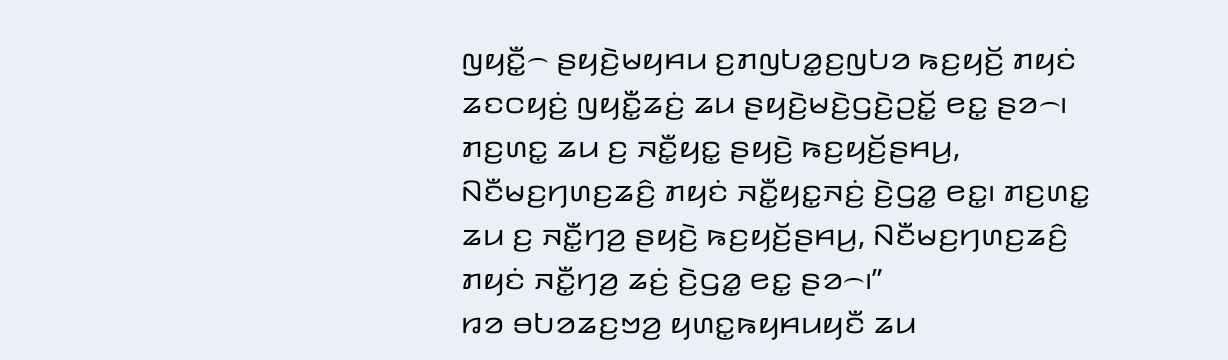ꤜꤟꤢꤪ꤭꤮ ꤔꤟꤢꤧ꤬ꤗꤟꤌꤣ ꤢ꤬ꤊꤜꤝꤤ꤭ꤢ꤬ꤜꤝꤤ ꤒꤢ꤬ꤟꤢꤩ꤬ ꤊꤟꤢꤦ ꤘꤢꤍꤟꤢꤦ꤬ ꤜꤟꤢꤪ꤭ꤘꤢꤦ꤬ ꤘꤣ ꤔꤟꤢꤧ꤬ꤗꤢꤧ꤬ꤞꤢꤧ꤬ꤑꤢꤩ꤭ ꤕꤢ꤭ ꤔꤤ꤮꤯ ꤊꤢ꤬ꤛꤢ꤭ ꤘꤣ ꤢ꤬ ꤏꤢꤪ꤭ꤟꤢ꤭ ꤔꤟꤢꤧ꤬ ꤒꤢ꤬ꤟꤢꤩ꤬ꤔꤌꤣ꤬, ꤡꤢꤪꤗꤢ꤬ꤚꤛꤢ꤬ꤘꤢꤨ꤬ ꤊꤟꤢꤦ ꤏꤢꤪ꤭ꤟꤢ꤭ꤏꤢꤦ꤬ ꤢꤧ꤬ꤞꤤ꤭ ꤕꤢ꤭꤯ ꤊꤢ꤬ꤛꤢ꤭ ꤘꤣ ꤢ꤬ ꤏꤢꤪ꤭ꤚꤤ꤬ ꤔꤟꤢꤧ꤬ ꤒꤢ꤬ꤟꤢꤩ꤬ꤔꤌꤣ꤬, ꤡꤢꤪꤗꤢ꤬ꤚꤛꤢ꤬ꤘꤢꤨ꤬ ꤊꤟꤢꤦ ꤏꤢꤪ꤭ꤚꤤ꤬ ꤘꤢꤦ꤬ ꤢꤧ꤬ꤞꤤ꤭ ꤕꤢ꤭ ꤔꤤ꤮꤯”
ꤙꤤ ꤋꤝꤤꤘꤢ꤬ꤠꤤ꤬ ꤟꤛꤢ꤭ꤒꤟꤌꤣꤟꤢꤪ ꤘꤣ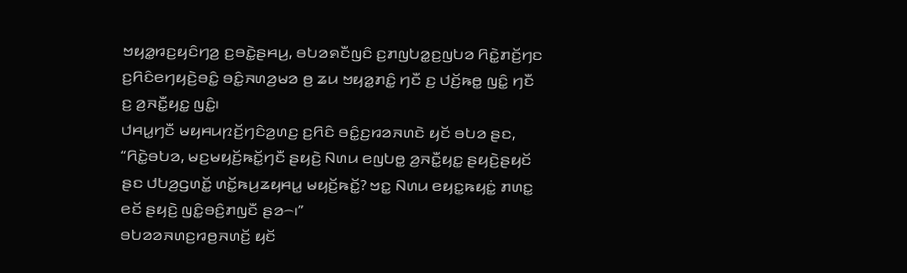ꤠꤟꤤ꤭ꤙꤢ꤬ꤟꤢꤨꤚꤤ꤬ ꤢ꤬ꤋꤢꤧ꤭ꤔꤌꤣ꤬, ꤋꤝꤤꤎꤢꤪꤜꤢꤨ ꤢ꤬ꤊꤜꤝꤤ꤭ꤢ꤬ꤜꤝꤤ ꤖꤢꤧ꤭ꤊꤢꤩ꤬ꤚꤢ ꤢ꤬ꤖꤢꤨꤕꤚꤟꤢꤧ꤬ꤋꤢꤨ꤭ ꤋꤢꤨ꤭ꤏꤛꤤ꤬ꤗꤤ ꤥ꤬ ꤘꤣ ꤠꤟꤤ꤭ꤊꤢꤨ꤭ ꤚꤢꤪ ꤢ꤬ ꤓꤢꤩ꤬ꤒꤥ꤭ ꤜꤢꤨ꤭ ꤚꤢꤪ ꤢ꤬ ꤤ꤬ꤏꤢꤪ꤭ꤟꤢ꤭ ꤜꤢꤨ꤭꤯
ꤓꤌꤣ꤭ꤚꤢꤪ ꤗꤟꤌꤣꤐꤢꤩ꤬ꤚꤢꤨꤤ꤬ꤛꤢ꤬ ꤢ꤬ꤖꤢꤨ ꤋꤢꤨ꤭ꤢ꤬ꤙꤤꤏꤛꤢꤧ ꤟꤢꤩ ꤋꤝꤤ ꤔꤢ, “ꤖꤢꤧ꤭ꤋꤝꤤ, ꤗꤢ꤬ꤗꤟꤢꤩ꤬ꤒꤢꤩ꤭ꤚꤢꤪ ꤔꤟꤢꤧ꤬ ꤡꤛꤣ ꤕꤜꤝꤥ꤭ ꤤ꤬ꤏꤢꤪ꤭ꤟꤢ꤭ ꤔꤟꤢꤧ꤬ꤔꤟꤢꤩ ꤔꤢ ꤓꤝꤤ꤬ꤞꤛꤢꤩ꤭ ꤛꤢꤩ꤭ꤒꤣ꤬ꤘꤟꤌꤣ꤭ ꤗꤟꤢꤩ꤬ꤒꤢꤩ꤭? ꤠꤢ꤭ ꤡꤛꤣ ꤕꤟꤢ꤭ꤒꤟꤢꤦ꤭ ꤊꤛꤢ꤭ ꤕꤢꤩ ꤔꤟꤢꤧ꤬ ꤜꤢꤨ꤭ꤋꤢꤨ꤬ꤊꤜꤢꤪ ꤔꤤ꤮꤯”
ꤋꤝꤤꤤꤏꤛꤢ꤬ꤙꤥ꤬ꤏꤛꤢꤩ꤬ ꤟꤢꤩ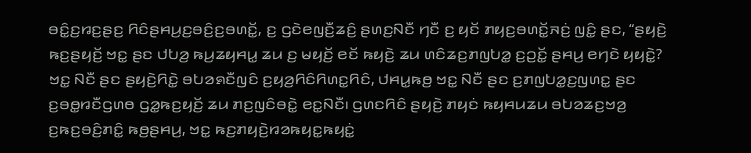ꤋꤢꤨ꤭ꤢ꤬ꤙꤢ꤬ꤔꤢ꤬ ꤖꤢꤨꤔꤌꤣ꤬ꤢ꤬ꤋꤢꤨ꤬ꤢ꤬ꤋꤛꤢꤩ꤭, ꤢ꤬ ꤞꤢꤧꤕꤜꤢꤪ꤬ꤘꤢꤨ꤬ ꤔꤛꤢ꤬ꤡꤢꤪ ꤚꤢꤪ ꤢ꤬ ꤟꤢꤩ ꤊꤟꤢ꤬ꤋꤛꤢꤩ꤭ꤏꤢꤦ꤬ ꤜꤢꤨ꤭ ꤔꤢ, “ꤔꤟꤢꤧ꤬ ꤒꤢ꤬ꤔꤟꤢꤩ꤬ ꤠꤢ꤭ ꤔꤢ ꤓꤝꤤ꤬ ꤒꤣ꤬ꤘꤟꤌꤣ꤭ ꤘꤣ ꤢ꤬ ꤗꤟꤢꤩ꤬ ꤕꤢꤩ ꤒꤟꤢꤧ꤬ ꤘꤣ ꤛꤢꤨꤘꤢ꤬ꤊꤜꤝꤤ꤭ ꤢ꤬ꤑꤢꤩ꤭ ꤔꤌꤣ꤬ ꤕꤚꤢꤧ ꤟꤟꤢꤧ꤭? ꤠꤢ꤭ ꤡꤢꤪ ꤔꤢ ꤔꤟꤢꤧ꤬ꤖꤢꤧ꤭ ꤋꤝꤤꤎꤢꤪꤜꤢꤨ ꤢ꤬ꤟꤤ꤬ꤖꤢꤨꤖꤛꤢ꤭ꤖꤢꤨ, ꤓꤌꤣ꤭ꤒꤥ꤬ ꤠꤢ꤭ ꤡꤢꤪ ꤔꤢ ꤢ꤬ꤊꤜꤝꤤ꤭ꤢ꤬ꤜꤛꤢ꤭ ꤔꤢ ꤢ꤬ꤋꤥ꤭ꤙꤢꤪꤞꤛꤥ ꤞꤤ꤭ꤒꤢ꤬ꤟꤢꤩ꤬ ꤘꤣ ꤊꤢ꤬ꤜꤢꤨꤋꤢꤧ꤭ ꤕꤢ꤭ꤡꤢꤪ꤯ ꤞꤛꤢꤖꤢꤨ ꤔꤟꤢꤧ꤬ ꤊꤟꤢꤦ ꤒꤟꤌꤣꤘꤣ ꤋꤝꤤꤘꤢ꤬ꤠꤤ꤬ ꤢ꤬ꤒꤢ꤬ꤋꤢꤨ꤬ꤊꤢꤨ꤭ ꤒꤥ꤬ꤔꤌꤣ꤬, ꤠꤢ꤭ ꤒꤢ꤬ꤊꤟꤢꤧ꤬ꤙꤤꤒꤟꤢ꤭ꤒꤟꤢꤦ꤭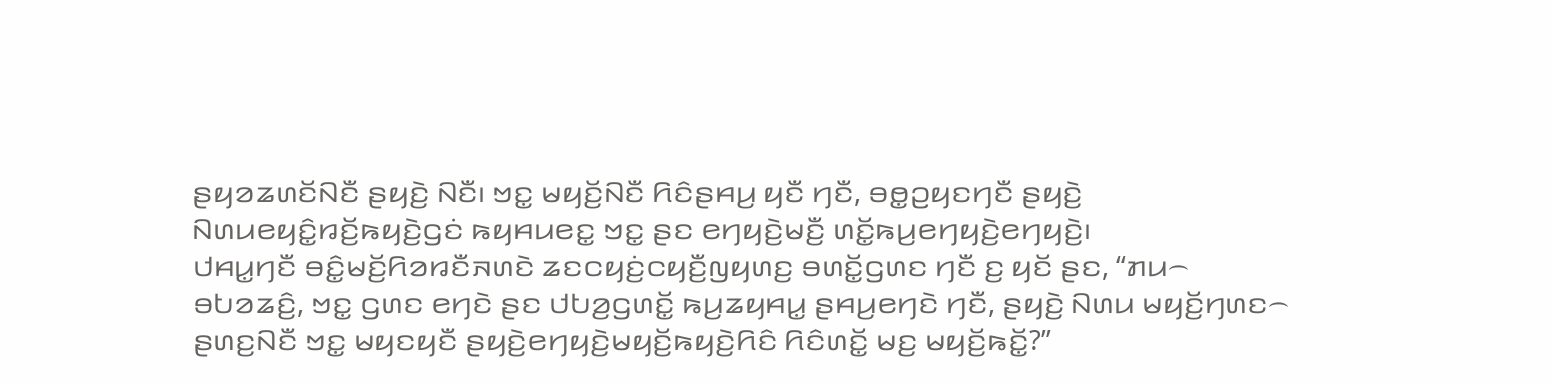ꤔꤟꤤꤘꤛꤢꤩꤡꤢꤪ ꤔꤟꤢꤧ꤬ ꤡꤢꤪ꤯ ꤠꤢ꤭ ꤗꤟꤢꤩ꤬ꤡꤢꤪ ꤖꤢꤨꤔꤌꤣ꤬ ꤟꤢꤪ ꤚꤢꤪ, ꤋꤥ꤭ꤑꤟꤢꤚꤢꤪ ꤔꤟꤢꤧ꤬ ꤡꤛꤣꤕꤟꤢꤨ꤭ꤙꤢꤩ꤬ꤒꤟꤢꤧ꤬ꤞꤢꤦ ꤒꤟꤌꤣꤕꤢ꤭ ꤠꤢ꤭ ꤔꤢ ꤕꤚꤟꤢꤧ꤬ꤗꤢꤪ꤬ ꤛꤢꤩ꤭ꤒꤣ꤬ꤕꤚꤟꤢꤧ꤬ꤕꤚꤟꤢꤧ꤬꤯
ꤓꤌꤣ꤭ꤚꤢꤪ ꤋꤢꤨ꤭ꤗꤢꤩ꤬ꤖꤤꤙꤢꤪꤏꤛꤢꤧ ꤘꤢꤍꤟꤢꤦ꤬ꤍꤟꤢꤪ꤬ꤜꤟꤛꤢ꤬ ꤋꤛꤢꤩ꤭ꤞꤛꤢ ꤚꤢꤪ ꤢ꤬ ꤟꤢꤩ ꤔꤢ, “ꤊꤣ꤮ ꤋꤝꤤꤘꤢꤨ꤬, ꤠꤢ꤭ ꤞꤛꤢ ꤕꤚꤢꤧ ꤔꤢ ꤓꤝꤤ꤬ꤞꤛꤢꤩ꤭ ꤒꤣ꤬ꤘꤟꤌꤣ꤭ ꤔꤌꤣ꤬ꤕꤚꤢꤧ ꤚꤢꤪ, ꤔꤟꤢꤧ꤬ ꤡꤛꤣ ꤗꤟꤢꤩ꤬ꤚꤛꤢ꤮ ꤔꤛꤢ꤬ꤡꤢꤪ ꤠꤢ꤭ ꤗꤟꤢꤟꤢꤪ ꤔꤟꤢꤧ꤬ꤕꤚꤟꤢꤧ꤬ꤗꤟꤢꤩ꤬ꤒꤟꤢꤧ꤬ꤖꤢꤨ ꤖꤢꤨꤛꤢꤩ꤭ ꤗꤢ꤬ ꤗꤟꤢꤩ꤬ꤒꤢꤩ꤭?”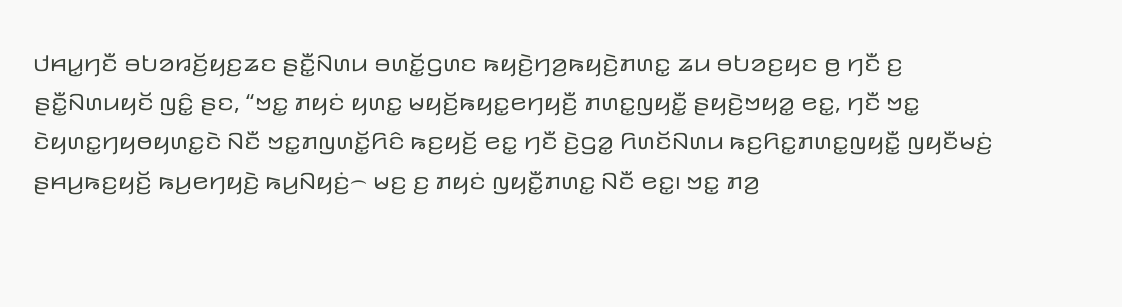ꤓꤌꤣ꤭ꤚꤢꤪ ꤋꤝꤤꤙꤢꤩ꤬ꤟꤢ꤬ꤘꤢ ꤔꤢꤪ꤭ꤡꤛꤣ ꤋꤛꤢꤩ꤭ꤞꤛꤢ ꤒꤟꤢꤧ꤬ꤚꤤ꤬ꤒꤟꤢꤧ꤬ꤊꤛꤢ꤭ ꤘꤣ ꤋꤝꤤꤢ꤬ꤟꤢ ꤥ꤬ ꤚꤢꤪ ꤢ꤬ ꤔꤢꤪ꤭ꤡꤛꤣꤟꤢꤩ ꤜꤢꤨ꤭ ꤔꤢ, “ꤠꤢ꤭ ꤊꤟꤢꤦ ꤟꤛꤢ꤭ ꤗꤟꤢꤩ꤬ꤒꤟꤢ꤭ꤕꤚꤟꤢꤪ꤬ ꤊꤛꤢ꤭ꤜꤟꤢꤪ꤭ ꤔꤟꤢꤧ꤬ꤠꤟꤤ꤭ ꤕꤢ꤭, ꤚꤢꤪ ꤠꤢ꤭ ꤢꤧꤟꤛꤢ꤭ꤚꤟꤥꤟꤛꤢ꤭ꤢꤧ ꤡꤢꤪ ꤠꤢ꤭ꤊꤜꤛꤢꤩ꤭ꤖꤢꤨ ꤒꤢ꤬ꤟꤢꤩ꤬ ꤕꤢ꤭ ꤚꤢꤪ ꤢꤧ꤬ꤞꤤ꤭ ꤖꤛꤢꤩꤡꤛꤣ ꤒꤢ꤬ꤖꤢ꤭ꤊꤛꤢ꤭ꤜꤟꤢꤪ꤭ ꤜꤟꤢꤪꤗꤢꤦ꤬ ꤔꤌꤣ꤬ꤒꤢ꤬ꤟꤢꤩ꤬ ꤒꤣ꤬ꤕꤚꤟꤢꤧ꤬ ꤒꤣ꤬ꤡꤟꤢꤦ꤬꤮ ꤗꤢ꤬ ꤢ꤬ ꤊꤟꤢꤦ ꤜꤟꤢꤪ꤭ꤊꤛꤢ꤭ ꤡꤢꤪ ꤕꤢ꤭꤯ ꤠꤢ꤭ ꤊꤤ꤬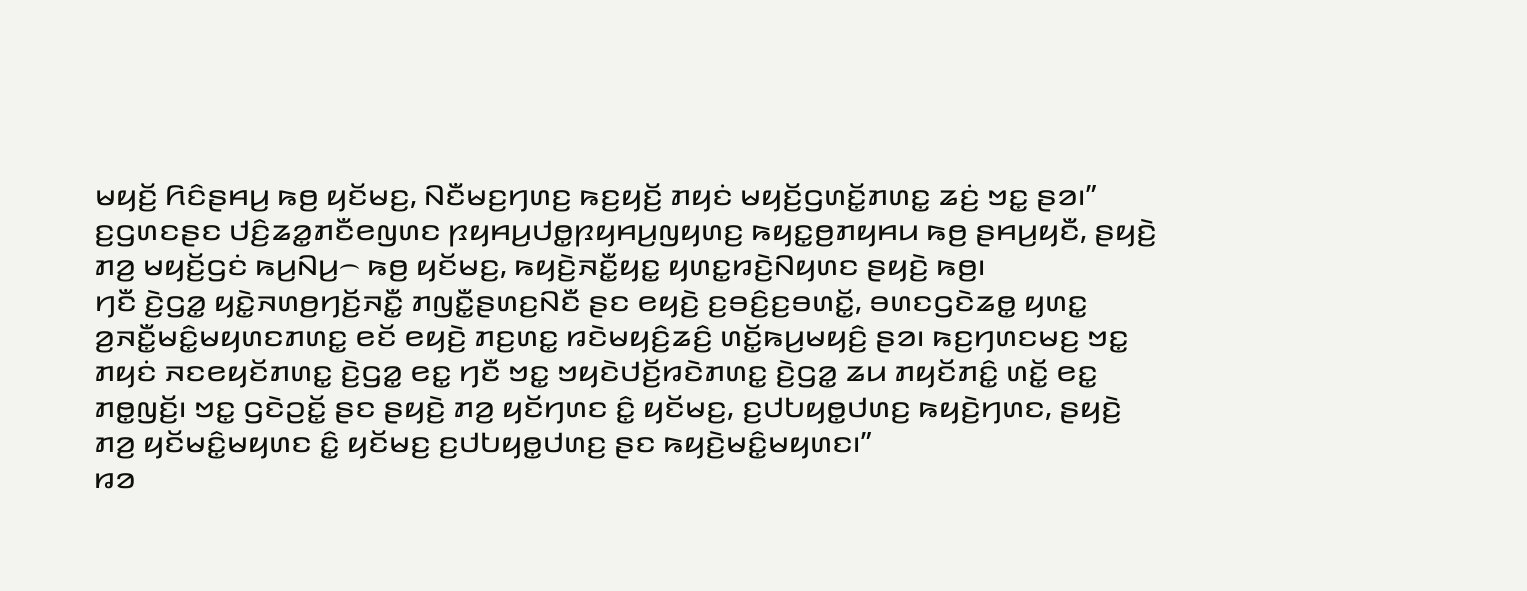ꤗꤟꤢꤩ꤬ ꤖꤢꤨꤔꤌꤣ꤬ ꤒꤥ꤬ ꤟꤢꤩꤗꤢ꤬, ꤡꤢꤪꤗꤢ꤬ꤚꤛꤢ꤬ ꤒꤢ꤬ꤟꤢꤩ꤬ ꤊꤟꤢꤦ ꤗꤟꤢꤩ꤬ꤞꤛꤢꤩ꤭ꤊꤛꤢ꤭ ꤘꤢꤦ꤬ ꤠꤢ꤭ ꤔꤤ꤯”
ꤢ꤬ꤞꤛꤢꤔꤢ ꤓꤢꤨ꤬ꤘꤤ꤭ꤊꤢꤪꤕꤜꤛꤢ ꤐꤟꤌꤣ꤬ꤓꤥ꤭ꤐꤟꤌꤣ꤬ꤜꤟꤛꤢ꤬ ꤒꤟꤢ꤭ꤥ꤬ꤊꤟꤌꤣ ꤒꤥ꤬ ꤔꤌꤣ꤬ꤟꤢꤪ, ꤔꤟꤢꤧ꤬ ꤊꤤ꤬ ꤗꤟꤢꤩ꤬ꤞꤢꤦ ꤒꤣ꤬ꤡꤣ꤬꤮ ꤒꤥ꤬ ꤟꤢꤩꤗꤢ꤬, ꤒꤟꤢꤧ꤬ꤏꤢꤪ꤭ꤟꤢ꤭ ꤟꤛꤢ꤭ꤙꤢꤧ꤬ꤡꤟꤛꤢ ꤔꤟꤢꤧ꤬ ꤒꤥ꤬꤯
ꤚꤢꤪ ꤢꤧ꤬ꤞꤤ꤭ ꤟꤢꤧ꤭ꤏꤛꤥ꤬ꤚꤢꤩ꤬ꤏꤢꤪ꤭ ꤊꤜꤢꤪ꤭ꤔꤛꤢ꤬ꤡꤢꤪ ꤔꤢ ꤕꤟꤢꤧ꤬ ꤢ꤬ꤋꤢꤨ꤬ꤢ꤬ꤋꤛꤢꤩ꤭, ꤋꤛꤢꤞꤢꤧꤘꤥ꤭ ꤟꤛꤢ꤭ ꤤ꤬ꤏꤢꤪ꤭ꤗꤢꤨ꤭ꤗꤟꤛꤢꤊꤛꤢ꤭ ꤕꤢꤩ ꤕꤟꤢꤧ꤬ ꤊꤢ꤬ꤛꤢ꤭ ꤙꤢꤧꤗꤟꤢꤨ꤬ꤘꤢꤨ꤬ ꤛꤢꤩ꤭ꤒꤣ꤬ꤗꤟꤢꤨ꤬ ꤔꤤ꤯ ꤒꤢ꤬ꤚꤛꤢꤗꤢ꤬ ꤠꤢ꤭ ꤊꤟꤢꤦ ꤏꤢꤕꤟꤢꤩꤊꤛꤢ꤭ ꤢꤧ꤬ꤞꤤ꤭ ꤕꤢ꤭ ꤚꤢꤪ ꤠꤢ꤭ ꤠꤟꤢꤧꤓꤢꤩ꤬ꤙꤢꤧꤊꤛꤢ꤭ ꤢꤧ꤬ꤞꤤ꤭ ꤘꤣ ꤊꤟꤢꤩꤊꤢꤨ꤭ ꤛꤢꤩ꤭ ꤕꤢ꤭ ꤊꤥ꤭ꤜꤢꤩ꤬꤯ ꤠꤢ꤭ ꤞꤢꤧꤑꤢꤩ꤭ ꤔꤢ ꤔꤟꤢꤧ꤬ ꤊꤤ꤬ ꤟꤢꤩꤚꤛꤢ ꤢꤨ꤭ ꤟꤢꤩꤗꤢ꤬, ꤢ꤬ꤓꤝꤟꤥ꤭ꤓꤛꤢ꤬ ꤒꤟꤢꤧ꤬ꤚꤛꤢ, ꤔꤟꤢꤧ꤬ ꤊꤤ꤬ ꤟꤢꤩꤗꤢꤨ꤭ꤗꤟꤛꤢ ꤢꤨ꤭ ꤟꤢꤩꤗꤢ꤬ ꤢ꤬ꤓꤝꤟꤥ꤭ꤓꤛꤢ꤬ ꤔꤢ ꤒꤟꤢꤧ꤬ꤗꤢꤨ꤭ꤗꤟꤛꤢ꤯”
ꤙꤤ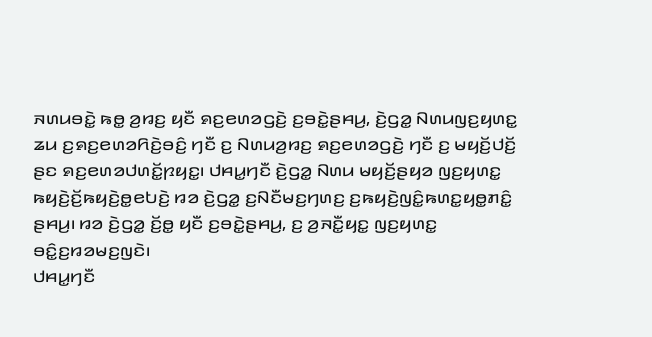ꤏꤛꤣꤋꤢꤧ꤭ ꤒꤥ꤭ ꤤ꤬ꤙꤢ꤬ ꤟꤢꤪ ꤎꤢ꤬ꤕꤛꤤꤞꤢꤧ꤬ ꤢ꤬ꤋꤢꤧ꤭ꤔꤌꤣ꤬, ꤢꤧ꤬ꤞꤤ꤭ ꤡꤛꤣꤜꤢ꤬ꤟꤛꤢ꤭ ꤘꤣ ꤢ꤬ꤎꤢ꤬ꤕꤛꤤꤖꤢꤧ꤬ꤋꤢꤨ꤬ ꤚꤢꤪ ꤢ꤬ ꤡꤛꤣꤤ꤬ꤙꤢ꤬ ꤎꤢ꤬ꤕꤛꤤꤞꤢꤧ꤬ ꤚꤢꤪ ꤢ꤬ ꤗꤟꤢꤩ꤬ꤓꤢꤩ꤬ ꤔꤢ ꤎꤢ꤬ꤕꤛꤤꤓꤛꤢꤩ꤭ꤐꤟꤢ꤭꤯ ꤓꤌꤣ꤭ꤚꤢꤪ ꤢꤧ꤬ꤞꤤ꤭ ꤡꤛꤣ ꤗꤟꤢꤩ꤬ꤔꤟꤤ ꤜꤢ꤬ꤟꤛꤢ꤭ ꤒꤟꤢꤧ꤬ꤢꤩ꤬ꤒꤟꤢꤧ꤬ꤥ꤭ꤕꤝꤢꤧ꤬ ꤙꤤ ꤢꤧ꤬ꤞꤤ꤭ ꤢ꤬ꤡꤢꤪꤗꤢ꤬ꤚꤛꤢ꤬ ꤢ꤬ꤒꤟꤢꤧ꤬ꤜꤢꤨ꤭ꤒꤛꤢ꤭ꤟꤥ꤭ꤊꤢꤨ꤭ ꤔꤌꤣ꤬꤯ ꤙꤤ ꤢꤧ꤬ꤞꤤ꤭ ꤢꤩ꤬ꤥ꤭ ꤟꤢꤪ ꤢ꤬ꤋꤢꤧ꤭ꤔꤌꤣ꤬, ꤢ꤬ ꤤ꤬ꤏꤢꤪ꤭ꤟꤢ꤭ ꤜꤢ꤬ꤟꤛꤢ꤭ ꤋꤢꤨ꤭ꤢ꤬ꤙꤤꤗꤢ꤬ꤜꤢꤧ꤯
ꤓꤌꤣ꤭ꤚꤢꤪ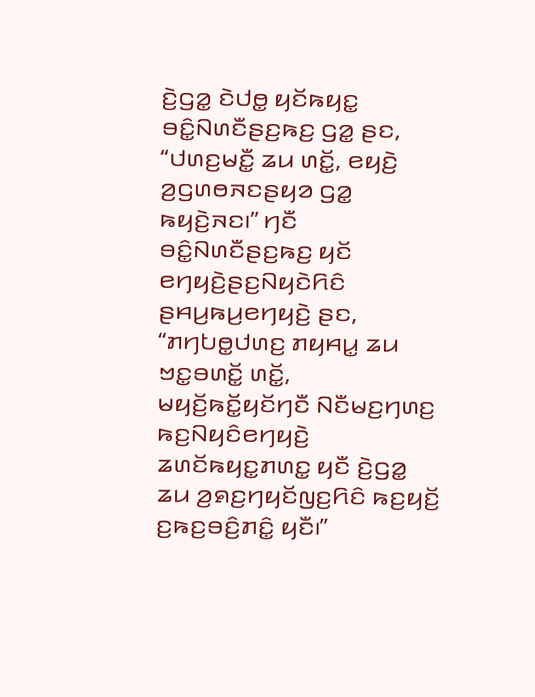ꤢꤧ꤬ꤞꤤ꤭ ꤢꤧꤓꤥ꤭ ꤟꤢꤩꤒꤟꤢ꤭ ꤋꤢꤨ꤭ꤡꤛꤢꤪꤔꤢ꤬ꤒꤢ꤬ ꤞꤤ꤭ ꤔꤢ, “ꤓꤛꤢ꤬ꤗꤢꤪ꤭ ꤘꤣ ꤛꤢꤩ꤭, ꤕꤟꤢꤧ꤬ ꤤ꤬ꤞꤛꤥꤏꤢꤔꤟꤤ ꤞꤤ꤭ ꤒꤟꤢꤧ꤬ꤏꤢ꤯” ꤚꤢꤪ ꤋꤢꤨ꤭ꤡꤛꤢꤪꤔꤢ꤬ꤒꤢ꤬ ꤟꤢꤩ ꤕꤚꤟꤢꤧ꤬ꤔꤢ꤬ꤡꤟꤢꤧꤖꤢꤨ ꤔꤌꤣ꤬ꤒꤣ꤬ꤕꤚꤟꤢꤧ꤬ ꤔꤢ, “ꤊꤚꤝꤥ꤭ꤓꤛꤢ꤬ ꤊꤟꤌꤣ꤭ ꤘꤣ ꤠꤢ꤭ꤋꤛꤢꤩ꤭ ꤛꤢꤩ꤭, ꤗꤟꤢꤩ꤬ꤒꤢꤩ꤭ꤟꤢꤩꤚꤢꤪ ꤡꤢꤪꤗꤢ꤬ꤚꤛꤢ꤬ ꤒꤢ꤬ꤡꤟꤢꤨꤕꤚꤟꤢꤧ꤬ ꤘꤛꤢꤩꤒꤟꤢ꤭ꤊꤛꤢ꤭ ꤟꤢꤪ ꤢꤧ꤬ꤞꤤ꤭ ꤘꤣ ꤤ꤬ꤎꤢ꤬ꤚꤟꤢꤩꤜꤢ꤬ꤖꤢꤨ ꤒꤢ꤬ꤟꤢꤩ꤬ ꤢ꤬ꤒꤢ꤬ꤋꤢꤨ꤬ꤊꤢꤨ꤭ ꤟꤢꤪ꤯”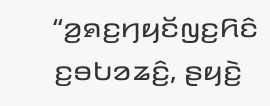“ꤤ꤬ꤎꤢ꤬ꤚꤟꤢꤩꤜꤢ꤬ꤖꤢꤨ ꤢ꤬ꤋꤝꤤꤘꤢꤨ꤬, ꤔꤟꤢꤧ꤬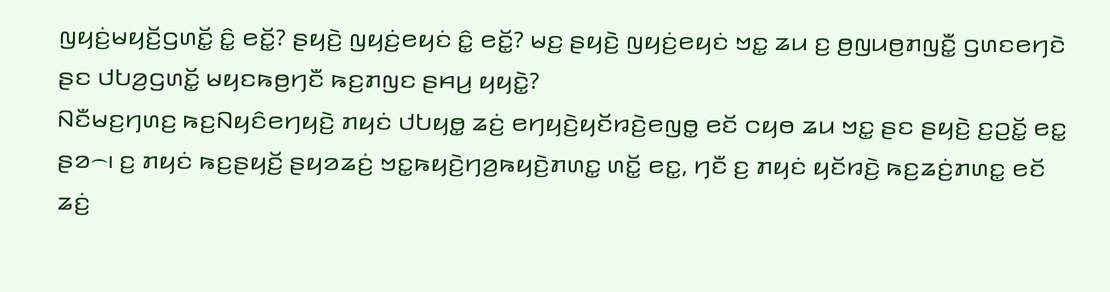ꤜꤟꤢꤦ꤬ꤗꤟꤢꤩ꤬ꤞꤛꤢꤩ꤭ ꤢꤨ꤭ ꤕꤢꤩ꤭? ꤔꤟꤢꤧ꤬ ꤜꤟꤢꤦ꤬ꤕꤟꤢꤦ ꤢꤨ꤭ ꤕꤢꤩ꤭? ꤗꤢ꤬ ꤔꤟꤢꤧ꤬ ꤜꤟꤢꤦ꤬ꤕꤟꤢꤦ ꤠꤢ꤭ ꤘꤣ ꤢ꤬ ꤥ꤬ꤜꤣꤥ꤬ꤊꤜꤢꤪ꤭ ꤞꤛꤢꤕꤚꤢꤧ ꤔꤢ ꤓꤝꤤ꤬ꤞꤛꤢꤩ꤭ ꤗꤟꤢꤒꤥ꤬ꤚꤢꤪ ꤒꤢ꤬ꤊꤜꤢ ꤔꤌꤣ꤬ ꤟꤟꤢꤧ꤭?
ꤡꤢꤪꤗꤢ꤬ꤚꤛꤢ꤬ ꤒꤢ꤬ꤡꤟꤢꤨꤕꤚꤟꤢꤧ꤬ ꤊꤟꤢꤦ ꤓꤝꤟꤥ꤭ ꤘꤢꤦ꤬ ꤕꤚꤟꤢꤧ꤬ꤟꤢꤩꤙꤢꤧ꤬ꤕꤜꤥ꤭ ꤕꤢꤩ ꤍꤟꤥ ꤘꤣ ꤠꤢ꤭ ꤔꤢ ꤔꤟꤢꤧ꤬ ꤢ꤬ꤑꤢꤩ꤭ ꤕꤢ꤭ ꤔꤤ꤮꤯ ꤢ꤬ ꤊꤟꤢꤦ ꤒꤢ꤬ꤔꤟꤢꤩ꤬ ꤔꤟꤤꤘꤢꤦ꤬ ꤠꤢ꤭ꤒꤟꤢꤧ꤬ꤚꤤ꤬ꤒꤟꤢꤧ꤬ꤊꤛꤢ꤭ ꤛꤢꤩ꤭ ꤕꤢ꤭, ꤚꤢꤪ ꤢ꤬ ꤊꤟꤢꤦ ꤟꤢꤩꤙꤢꤧ꤬ ꤒꤢ꤬ꤘꤢꤦ꤬ꤊꤛꤢ꤭ ꤕꤢꤩ ꤘꤢꤦ꤬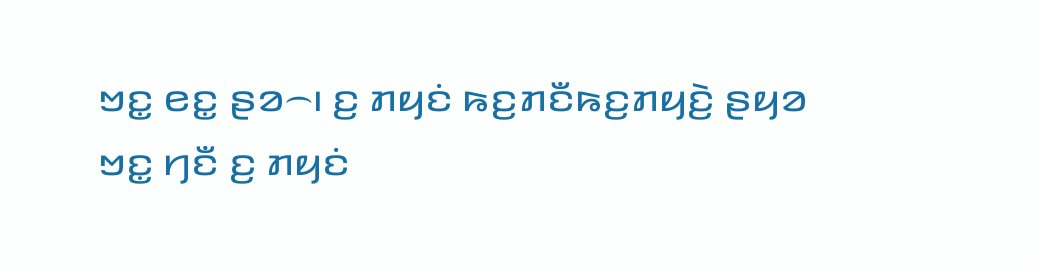ꤠꤢ꤭ ꤕꤢ꤭ ꤔꤤ꤮꤯ ꤢ꤬ ꤊꤟꤢꤦ ꤒꤢ꤬ꤊꤢꤪꤒꤢ꤬ꤊꤟꤢꤧ꤬ ꤔꤟꤤ ꤠꤢ꤭ ꤚꤢꤪ ꤢ꤬ ꤊꤟꤢꤦ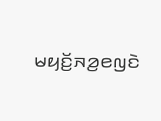ꤗꤟꤢꤩ꤬ꤏꤤ꤬ꤕꤜꤢꤧ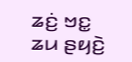ꤘꤢꤦ꤬ ꤠꤢ꤭ ꤘꤣ ꤔꤟꤢꤧ꤬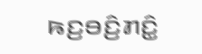ꤒꤢ꤬ꤋꤢꤨ꤬ꤊꤢꤨ꤭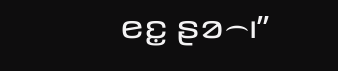ꤕꤢ꤭ ꤔꤤ꤮꤯”